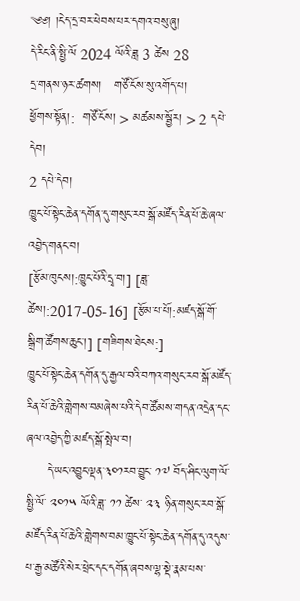༄༅། །ངེད་དྲ་བར་ཕེབས་པར་དགའ་བསུ་ཞུ།
དེ་རིང་ནི་སྤྱི་ལོ 2024 ལོའི་ཟླ 3 ཚེས 28
དྲ་གནས་ཉར་ཚགས།   གཙོ་ངོས་སུ་འགོད་པ།
ཕྱོགས་སྟོན།:  གཙོ་ངོས། > མཚམས་སྦྱོར། > 2 དཔེ་དེབ།
2 དཔེ་དེབ།
ཁྱུང་པོ་སྟེང་ཆེན་དགོན་དུ་གསུང་རབ་སྒོ་མཛོད་རིན་པོ་ཆེ་ཞལ་འབྱེད་གནང་བ།
[རྩོམ་ཁུངས།:ཁྱུང་པོའི་དྲྭ་བ།] [ཟླ་ཚེས།:2017-05-16] [རྩོམ་པ་པོ།:མཛད་སྒོ་གོ་སྒྲིག་ཚོགས་ཆུང་།] [གཟིགས་ཐེངས:]
ཁྱུང་པོ་སྟེང་ཆེན་དགོན་དུ་རྒྱལ་བའི་བཀའ་གསུང་རབ་སྒོ་མཛོད་རིན་པོ་ཆེའི་གླེགས་བམཞེས་པའི་དེབ་ཚོམས་གདན་འདྲེན་དང་ཞལ་འབྱེད་ཀྱི་མཛད་སྒོ་སྤེལ་བ།
     དེ་ཡང་འབྱུང་ལྡན་༣༠༡རབ་བྱུང་ ༡༧ བོད་ཤིང་ལུག་ལོ་སྤྱི་ལོ་ ༢༠༡༥ ལོའི་ཟླ་ ༡༡ ཚེས་ ༢༣ ཉིན་གསུང་རབ་སྒོ་མཛོད་རིན་པོ་ཆེའི་གླེགས་བམ་ཁྱུང་པོ་སྟེང་ཆེན་དགོན་དུ་འདུས་པ་རྒྱ་མཚོའི་སེར་ཕྲེང་དང་དགོན་ཞབས་ལྷ་སྡེ་རྣམ་པས་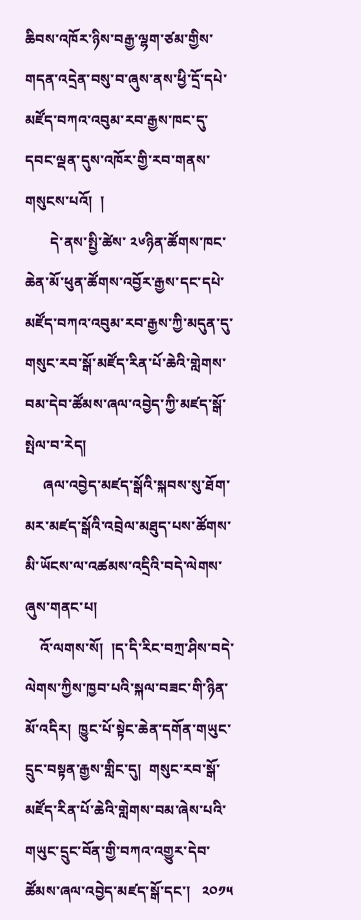ཆིབས་འཁོར་ཉིས་བརྒྱ་ལྷག་ཙམ་གྱིས་གདན་འདྲེན་བསུ་བ་ཞུས་ནས་ཕྱི་དྲོ་དཔེ་མཛོད་བཀའ་འབུམ་རབ་རྒྱས་ཁང་དུ་དབང་ལྡན་དུས་འཁོར་གྱི་རབ་གནས་གསུངས་པའོ།  །
       དེ་ནས་སྤྱི་ཚེས་ ༢༦ཉིན་ཚོགས་ཁང་ཆེན་མོ་ཕུན་ཚོགས་འབྱོར་རྒྱས་དང་དཔེ་མཛོད་བཀའ་འབུམ་རབ་རྒྱས་ཀྱི་མདུན་དུ་གསུང་རབ་སྒོ་མཛོད་རིན་པོ་ཆེའི་གླེགས་བམ་དེབ་ཚོམས་ཞལ་འབྱེད་ཀྱི་མཛད་སྒོ་སྤེལ་བ་རེད།
     ཞལ་འབྱེད་མཛད་སྒོའི་སྐབས་སུ་ཐོག་མར་མཛད་སྒོའི་འབྲེལ་མཐུད་པས་ཚོགས་མི་ཡོངས་ལ་འཚམས་འདྲིའི་བདེ་ལེགས་ཞུས་གནང་པ།
    འོ་ལགས་སོ།  །ད་དི་རིང་བཀྲ་ཤིས་བདེ་ལེགས་ཀྱིས་ཁྱབ་པའི་སྐལ་བཟང་གི་ཉིན་མོ་འདིར།  ཁྱུང་པོ་སྟེང་ཆེན་དགོན་གཡུང་དྲུང་བསྟན་རྒྱས་གླིང་དུ།  གསུང་རབ་སྒོ་མཛོད་རིན་པོ་ཆེའི་གླེགས་བམ་ཞེས་པའི་གཡུང་དྲུང་བོན་གྱི་བཀའ་འགྱུར་དེབ་ཚོམས་ཞལ་འབྱེད་མཛད་སྒོ་དང་།   ༢༠༡༥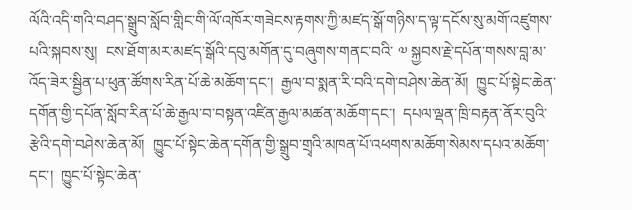ལོའི་འདི་གའི་བཤད་སྒྲུབ་སློབ་གླིང་གི་ལོ་འཁོར་གཟེངས་རྟགས་ཀྱི་མཛད་སྒོ་གཉིས་ད་ལྟ་དངོས་སུ་མགོ་འཛུགས་པའི་སྐབས་སུ།  ངས་ཐོག་མར་མཛད་སྒོའི་དབུ་མགོན་དུ་བཞུགས་གནང་བའི་ ༧ སྐྱབས་རྗེ་དཔོན་གསས་བླ་མ་འོད་ཟེར་སྦྱིན་པ་ཕུན་ཚོགས་རིན་པོ་ཆེ་མཆོག་དང་།  རྒྱལ་བ་སྨན་རི་བའི་དགེ་བཤེས་ཆེན་མོ།  ཁྱུང་པོ་སྟེང་ཆེན་དགོན་གྱི་དཔོན་སློབ་རིན་པོ་ཆེ་རྒྱལ་བ་བསྟན་འཛིན་རྒྱལ་མཚན་མཆོག་དང་།  དཔལ་ལྡན་ཁྲི་བརྟན་ནོར་བུའི་རྩེའི་དགེ་བཤེས་ཆེན་མོ།  ཁྱུང་པོ་སྟེང་ཆེན་དགོན་གྱི་སྒྲུབ་གྲྭའི་མཁན་པོ་འཕགས་མཆོག་སེམས་དཔའ་མཆོག་དང་།  ཁྱུང་པོ་སྟེང་ཆེན་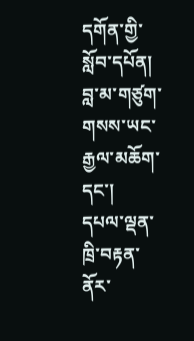དགོན་གྱི་སློབ་དཔོན།  བླ་མ་གཙུག་གསས་ཡང་རྒྱལ་མཆོག་དང་།  དཔལ་ལྡན་ཁྲི་བརྟན་ནོར་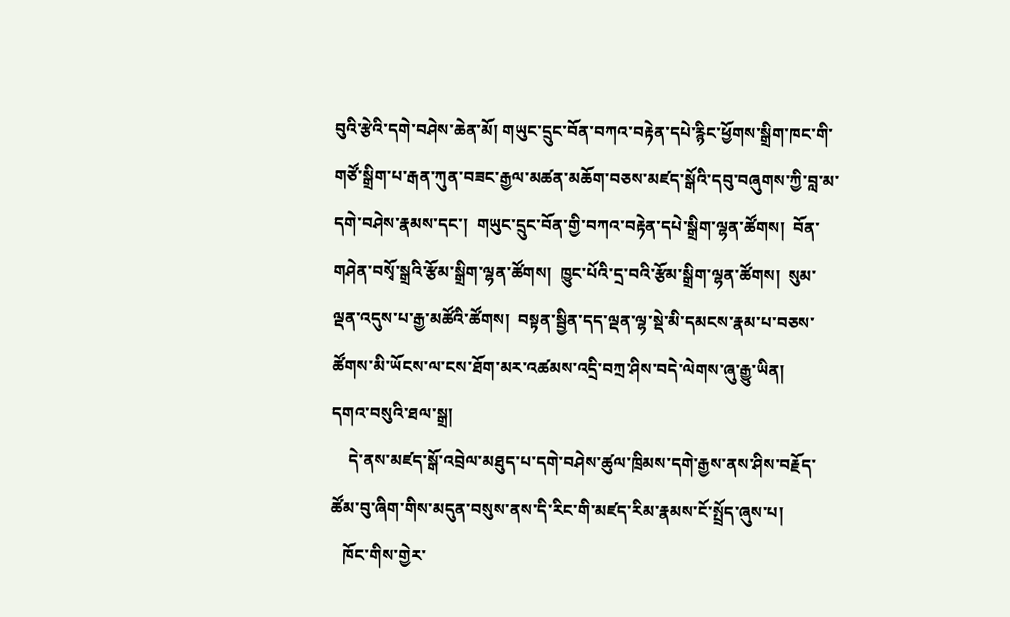བུའི་རྩེའི་དགེ་བཤེས་ཆེན་མོ། གཡུང་དྲུང་བོན་བཀའ་བརྟེན་དཔེ་རྙིང་ཕྱོགས་སྒྲིག་ཁང་གི་གཙོ་སྒྲིག་པ་རྒན་ཀུན་བཟང་རྒྱལ་མཚན་མཆོག་བཅས་མཛད་སྒོའི་དབུ་བཞུགས་ཀྱི་བླ་མ་དགེ་བཤེས་རྣམས་དང་།  གཡུང་དྲུང་བོན་གྱི་བཀའ་བརྟེན་དཔེ་སྒྲིག་ལྷན་ཚོགས།  བོན་གཤེན་བསྭོ་སྒྲའི་རྩོམ་སྒྲིག་ལྷན་ཚོགས།  ཁྱུང་པོའི་དྲ་བའི་རྩོམ་སྒྲིག་ལྷན་ཚོགས།  སུམ་ལྡན་འདུས་པ་རྒྱ་མཚོའི་ཚོགས།  བསྟན་སྦྱིན་དད་ལྡན་ལྷ་སྡེ་མི་དམངས་རྣམ་པ་བཅས་ཚོགས་མི་ཡོངས་ལ་ངས་ཐོག་མར་འཚམས་འདྲི་བཀྲ་ཤིས་བདེ་ལེགས་ཞུ་རྒྱུ་ཡིན།
དགའ་བསུའི་ཐལ་སྒྲ།
    དེ་ནས་མཛད་སྒོ་འབྲེལ་མཐུད་པ་དགེ་བཤེས་ཚུལ་ཁྲིམས་དགེ་རྒྱས་ནས་ཤིས་བརྗོད་ཚོམ་བུ་ཞིག་གིས་མདུན་བསུས་ནས་དི་རིང་གི་མཛད་རིམ་རྣམས་ངོ་སྤྲོད་ཞུས་པ།
   ཁོང་གིས་གྱེར་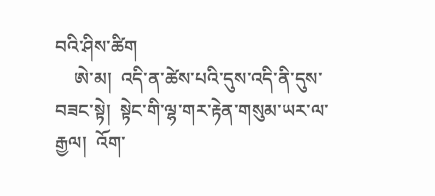བའི་ཤིས་ཚིག
    ཨེ་མ།  འདི་ན་ཚེས་པའི་དུས་འདི་ནི་དུས་བཟང་སྟེ།  སྟེང་གི་ལྷ་གར་རྟེན་གསུམ་ཡར་ལ་རྒྱལ།  འོག་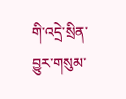གི་འདྲེ་སྲིན་བྱུར་གསུམ་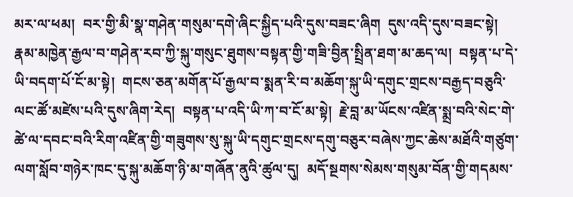མར་ལ་ཕམ།  བར་གྱི་མི་སྣ་གཤེན་གསུམ་དགེ་ཞིང་སྐྱིད་པའི་དུས་བཟང་ཞིག  དུས་འདི་དུས་བཟང་སྟེ།  རྣམ་མཁྱེན་རྒྱལ་བ་གཤེན་རབ་ཀྱི་སྐུ་གསུང་ཐུགས་བསྟན་གྱི་གཟི་བྱིན་སྤྲིན་ཐག་མ་ཆད་ལ།  བསྟན་པ་དེ་ཡི་བདག་པོ་ངོ་མ་སྟེ།  གངས་ཅན་མགོན་པོ་རྒྱལ་བ་སྨན་རི་བ་མཆོག་སྐུ་ཡི་དགུང་གྲངས་བརྒྱད་བཅུའི་ལང་ཚོ་མཛེས་པའི་དུས་ཞིག་རེད།  བསྟན་པ་འདི་ཡི་ཀ་བ་ངོ་མ་སྟེ།  རྗེ་བླ་མ་ཡོངས་འཛིན་སྨྲ་བའི་སེང་གེ་ཚེ་ལ་དབང་བའི་རིག་འཛིན་གྱི་གཟུགས་སུ་སྐུ་ཡི་དགུང་གྲངས་དགུ་བཅུར་བཞེས་ཀྱང་ཆེས་མཐོའི་གཙུག་ལག་སློབ་གཉེར་ཁང་དུ་སྐུ་མཆོག་ཉི་མ་གཞོན་ནུའི་ཚུལ་དུ།  མདོ་སྔགས་སེམས་གསུམ་བོན་གྱི་གདམས་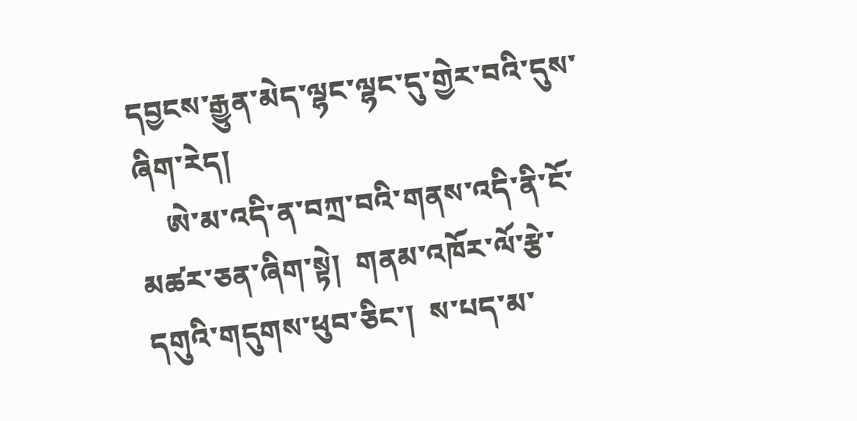དབྱངས་རྒྱུན་མེད་ལྷང་ལྷང་དུ་གྱེར་བའི་དུས་ཞིག་རེད།
    ཨེ་མ་འདི་ན་བཀྲ་བའི་གནས་འདི་ནི་ངོ་མཚར་ཅན་ཞིག་སྟེ།  གནམ་འཁོར་ལོ་རྩེ་དགུའི་གདུགས་ཕུབ་ཅིང་།  ས་པད་མ་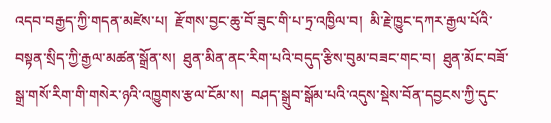འདབ་བརྒྱད་ཀྱི་གདན་མཛེས་པ།  རྫོགས་བྱང་ཆུ་བོ་ཟུང་གི་པ་ཏྲ་འཁྱིལ་བ།  མི་རྗེ་ཁྱུང་དཀར་རྒྱལ་པོའི་བསྟན་སྲིད་ཀྱི་རྒྱལ་མཚན་སྒྲོན་ས།  ཐུན་མིན་ནང་རིག་པའི་བདུད་རྩིས་བུམ་བཟང་གང་བ།  ཐུན་མོང་བཟོ་སྒྲ་གསོ་རིག་གི་གསེར་ཉའི་འཁྱུགས་རྩལ་ངོམ་ས།  བཤད་སྒྲུབ་སྒོམ་པའི་འདུས་སྡེས་བོན་དབྱངས་ཀྱི་དུང་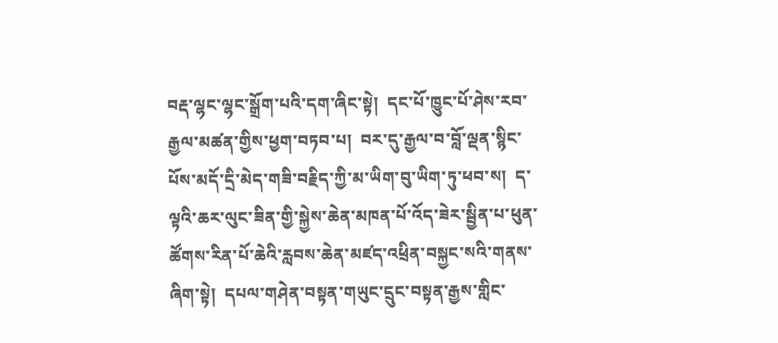བརྡ་ལྷང་ལྷང་སྒྲོག་པའི་དག་ཞིང་སྟེ།  དང་པོ་ཁྱུང་པོ་ཤེས་རབ་རྒྱལ་མཚན་གྱིས་ཕྱག་བཏབ་པ།  བར་དུ་རྒྱལ་བ་བློ་ལྡན་སྙིང་པོས་མདོ་དྲི་མེད་གཟི་བརྗིད་ཀྱི་མ་ཡིག་བུ་ཡིག་ཏུ་ཕབ་ས།  ད་ལྟའི་ཆར་ལུང་ཟིན་གྱི་སྐྱེས་ཆེན་མཁན་པོ་འོད་ཟེར་སྦྱིན་པ་ཕུན་ཚོགས་རིན་པོ་ཆེའི་རླབས་ཆེན་མཛད་འཕྲིན་བསྐྱང་སའི་གནས་ཞིག་སྟེ།  དཔལ་གཤེན་བསྟན་གཡུང་དྲུང་བསྟན་རྒྱས་གླིང་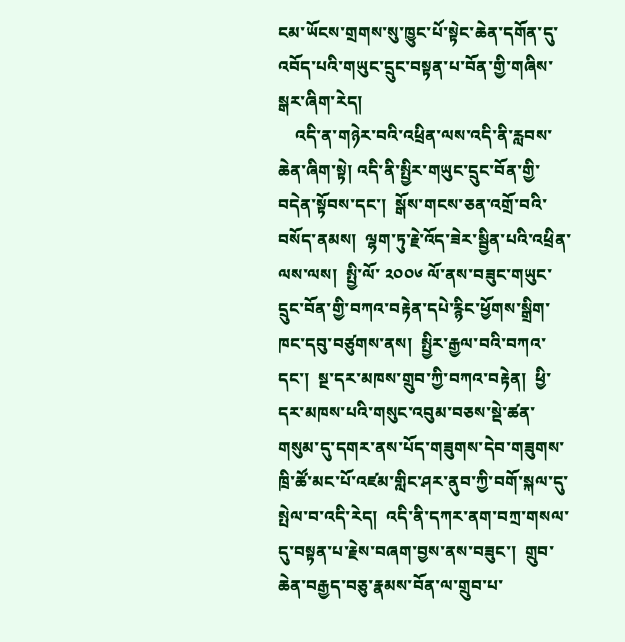ངམ་ཡོངས་གྲགས་སུ་ཁྱུང་པོ་སྟེང་ཆེན་དགོན་དུ་འབོད་པའི་གཡུང་དྲུང་བསྟན་པ་བོན་གྱི་གཞིས་སྒར་ཞིག་རེད།
    འདི་ན་གཉེར་བའི་འཕྲིན་ལས་འདི་ནི་རླབས་ཆེན་ཞིག་སྟེ། འདི་ནི་སྤྱིར་གཡུང་དྲུང་བོན་གྱི་བདེན་སྟོབས་དང་།  སྒོས་གངས་ཅན་འགྲོ་བའི་བསོད་ནམས།  ལྷག་ཏུ་རྗེ་འོད་ཟེར་སྦྱིན་པའི་འཕྲིན་ལས་ལས།  སྤྱི་ལོ་ ༢༠༠༦ ལོ་ནས་བཟུང་གཡུང་དྲུང་བོན་གྱི་བཀའ་བརྟེན་དཔེ་རྙིང་ཕྱོགས་སྒྲིག་ཁང་དབུ་བཙུགས་ནས།  སྤྱིར་རྒྱལ་བའི་བཀའ་དང་།  སྔ་དར་མཁས་གྲུབ་ཀྱི་བཀའ་བརྟེན།  ཕྱི་དར་མཁས་པའི་གསུང་འབུམ་བཅས་སྡེ་ཚན་གསུམ་དུ་དགར་ནས་པོད་གཟུགས་དེབ་གཟུགས་ཁྲི་ཚོ་མང་པོ་འཛམ་གླིང་ཤར་ནུབ་ཀྱི་བགོ་སྐལ་དུ་སྤེལ་བ་འདི་རེད།  འདི་ནི་དཀར་ནག་བཀྲ་གསལ་དུ་བསྟན་པ་རྗེས་བཞག་བྱས་ནས་བཟུང་།  གྲུབ་ཆེན་བརྒྱད་བཅུ་རྣམས་བོན་ལ་གྲུབ་པ་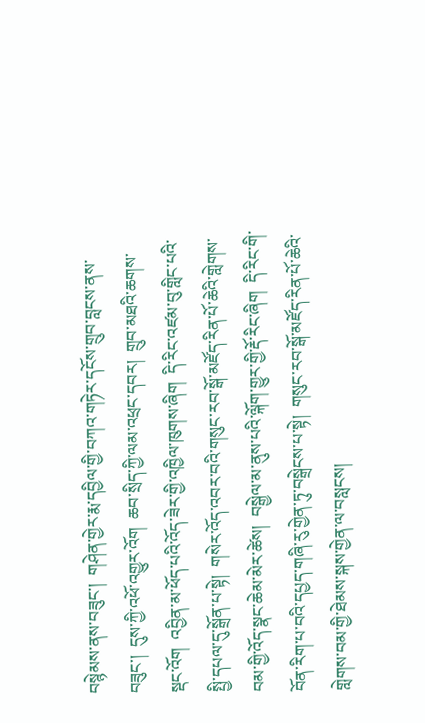བསྙེམས་ནས་བཟུང་།  གཤེན་གྱེར་རྨ་དབྱིལ་གྱི་བཀའ་གཏེར་དངོས་གྲུབ་བླངས་ནས་བཟུང་།  དུས་ཀྱི་འཕོ་འགྱུར་འོག  ཆབ་སྲིད་ཀྱི་ལམ་འཕྲང་དབར།  གྲུབ་མཐའི་ཆགས་སྡང་འོག  འབྱིན་མ་ཕོད་པའི་འོད་ཟེར་གྱི་འཁྱིལ་ཁུགས་ཞིག  དི་རིང་འཛམ་བུ་གླིང་པའི་སྤྱི་དཔལ་དུ་སྒྲོན་པ་སྟེ།  གསེར་འོད་འབར་བའི་གསུང་རབ་སྒོ་མཛོད་རིན་པོ་ཆེའི་གླེགས་བམ་གྱི་འོད་སྣང་ཆེམ་མེར་ཚེས།  བསྒྱེལ་མ་ནུས་པའི་ལྐོག་གྱུར་གྱི་རྡོ་རིང་ཞིག  དི་རིང་གི་བོན་རིག་པ་བའི་དཔྱད་གཞི་རུ་གྱེན་ཏུ་བསྒྲེངས་པ་སྟེ།  གསུང་རབ་སྒོ་མཛོད་རིན་པོ་ཆེའི་གླེགས་བམ་གྱི་ཐེམས་སྐས་གྱེན་ལ་བསླངས།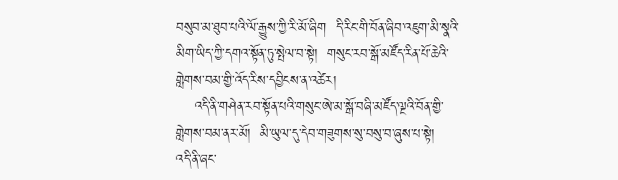བསུབ་མ་ཐུབ་པའི་ལོ་རྒྱུས་ཀྱི་རི་མོ་ཞིག  དི་རིང་གི་བོན་ཞིབ་འཇུག་མི་སྣའི་མིག་ཡིད་ཀྱི་དགའ་སྟོན་ཏུ་སྤེལ་བ་སྟེ།  གསུང་རབ་སྒོ་མཛོད་རིན་པོ་ཆེའི་གླེགས་བམ་གྱི་འོད་རིས་དབྱིངས་ན་འཚེར།
    འདི་ནི་གཤེན་རབ་སྟོན་པའི་གསུང་ཨེ་མ་སྒོ་བཞི་མཛོད་ལྔའི་བོན་གྱི་གླེགས་བམ་ནར་མོ།  མི་ཡུལ་དུ་དེབ་གཟུགས་སུ་བསུ་བ་ཞུས་པ་སྟེ།  འདི་ནི་ཞང་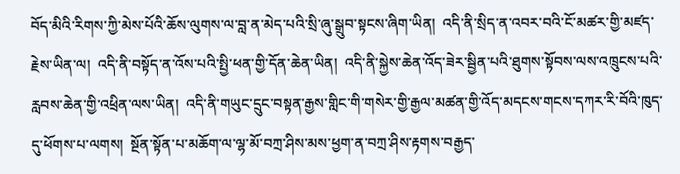བོད་མིའི་རིགས་ཀྱི་མེས་པོའི་ཆོས་ལུགས་ལ་བླ་ན་མེད་པའི་སྲི་ཞུ་སྒྲུབ་སྟངས་ཞིག་ཡིན།  འདི་ནི་སྲིད་ན་འབར་བའི་ངོ་མཚར་གྱི་མཛད་རྗེས་ཡིན་ལ།  འདི་ནི་བསྟོད་ན་འོས་པའི་སྤྱི་ཕན་གྱི་དོན་ཆེན་ཡིན།  འདི་ནི་སྐྱེས་ཆེན་འོད་ཟེར་སྦྱིན་པའི་ཐུགས་སྟོབས་ལས་འཁྲུངས་པའི་རླབས་ཆེན་གྱི་འཕྲིན་ལས་ཡིན།  འདི་ནི་གཡུང་དྲུང་བསྟན་རྒྱས་གླིང་གི་གསེར་གྱི་རྒྱལ་མཚན་གྱི་འོད་མདངས་གངས་དཀར་རི་བོའི་ཁུད་དུ་ཕོགས་པ་ལགས།  སྔོན་སྟོན་པ་མཆོག་ལ་ལྷ་མོ་བཀྲ་ཤིས་མས་ཕྱག་ན་བཀྲ་ཤིས་རྟགས་བརྒྱད་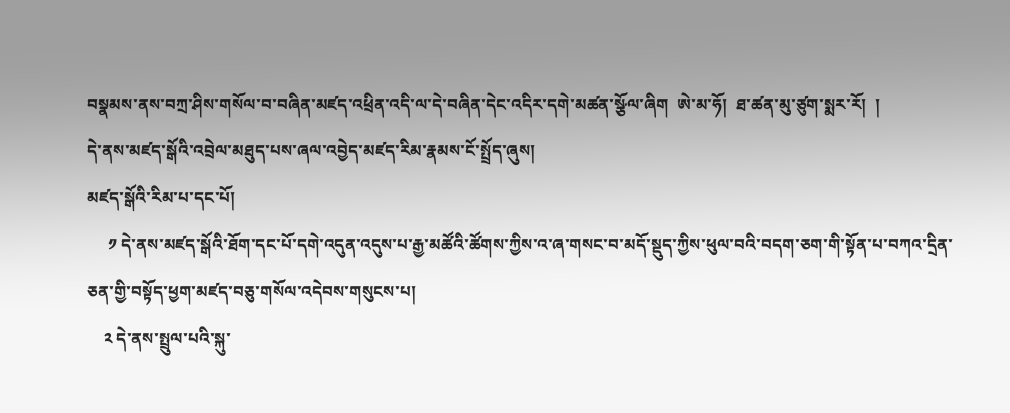བསྣམས་ནས་བཀྲ་ཤིས་གསོལ་བ་བཞིན་མཛད་འཕྲིན་འདི་ལ་དེ་བཞིན་དེང་འདིར་དགེ་མཚན་སྩོལ་ཞིག  ཨེ་མ་ཧོ།  ཐ་ཚན་མུ་ཙུག་སྨར་རོ།  །
དེ་ནས་མཛད་སྒོའི་འབྲེལ་མཐུད་པས་ཞལ་འབྱེད་མཛད་རིམ་རྣམས་ངོ་སྤྲོད་ཞུས།
མཛད་སྒོའི་རིམ་པ་དང་པོ།
     ༡ དེ་ནས་མཛད་སྒོའི་ཐོག་དང་པོ་དགེ་འདུན་འདུས་པ་རྒྱ་མཚོའི་ཚོགས་ཀྱིས་འ་ཞ་གསང་བ་མདོ་སྡུད་ཀྱིས་ཕུལ་བའི་བདག་ཅག་གི་སྟོན་པ་བཀའ་དྲིན་ཅན་གྱི་བསྟོད་ཕྱག་མཛད་བཅུ་གསོལ་འདེབས་གསུངས་པ།
    ༢ དེ་ནས་སྤྲུལ་པའི་སྐུ་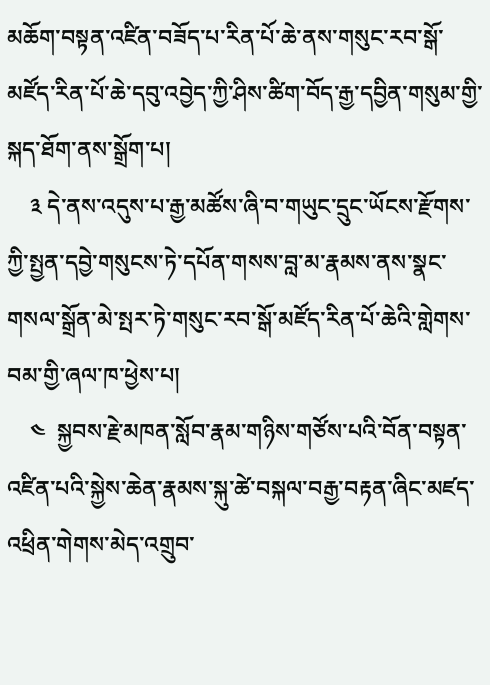མཆོག་བསྟན་འཛིན་བཟོད་པ་རིན་པོ་ཆེ་ནས་གསུང་རབ་སྒོ་མཛོད་རིན་པོ་ཆེ་དབུ་འབྱེད་ཀྱི་ཤིས་ཚིག་བོད་རྒྱ་དབྱིན་གསུམ་གྱི་སྐད་ཐོག་ནས་སྒྲོག་པ།
    ༣ དེ་ནས་འདུས་པ་རྒྱ་མཚོས་ཞི་བ་གཡུང་དྲུང་ཡོངས་རྫོགས་ཀྱི་སྤྱན་དབྱེ་གསུངས་ཏེ་དཔོན་གསས་བླ་མ་རྣམས་ནས་སྣང་གསལ་སྒྲོན་མེ་སྤར་ཏེ་གསུང་རབ་སྒོ་མཛོད་རིན་པོ་ཆེའི་གླེགས་བམ་གྱི་ཞལ་ཁ་ཕྱེས་པ།
    ༤  སྐྱབས་རྗེ་མཁན་སློབ་རྣམ་གཉིས་གཙོས་པའི་བོན་བསྟན་འཛིན་པའི་སྐྱེས་ཆེན་རྣམས་སྐུ་ཚེ་བསྐལ་བརྒྱ་བརྟན་ཞིང་མཛད་འཕྲིན་གེགས་མེད་འགྲུབ་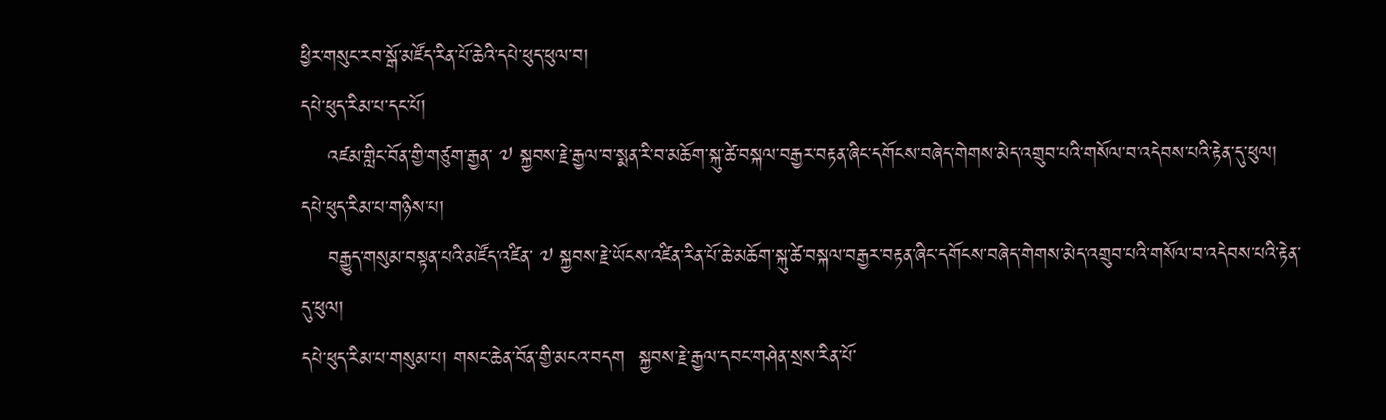ཕྱིར་གསུང་རབ་སྒོ་མཛོད་རིན་པོ་ཆེའི་དཔེ་ཕུད་ཕུལ་བ།
དཔེ་ཕུད་རིམ་པ་དང་པོ།
    འཛམ་གླིང་བོན་གྱི་གཙུག་རྒྱན་ ༧ སྐྱབས་རྗེ་རྒྱལ་བ་སྨན་རི་བ་མཆོག་སྐུ་ཚེ་བསྐལ་བརྒྱར་བརྟན་ཞིང་དགོངས་བཞེད་གེགས་མེད་འགྲུབ་པའི་གསོལ་བ་འདེབས་པའི་རྟེན་དུ་ཕུལ།
དཔེ་ཕུད་རིམ་པ་གཉིས་པ།
    བརྒྱུད་གསུམ་བསྟན་པའི་མཛོད་འཛིན་ ༧ སྐྱབས་རྗེ་ཡོངས་འཛིན་རིན་པོ་ཆེ་མཆོག་སྐུ་ཚེ་བསྐལ་བརྒྱར་བརྟན་ཞིང་དགོངས་བཞེད་གེགས་མེད་འགྲུབ་པའི་གསོལ་བ་འདེབས་པའི་རྟེན་དུ་ཕུལ།
དཔེ་ཕུད་རིམ་པ་གསུམ་པ། གསང་ཆེན་བོན་གྱི་མངའ་བདག  སྐྱབས་རྗེ་རྒྱལ་དབང་གཤེན་སྲས་རིན་པོ་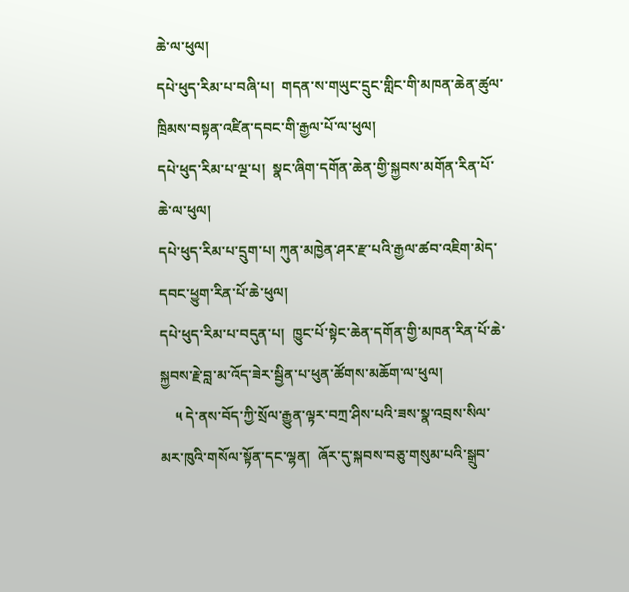ཆེ་ལ་ཕུལ།
དཔེ་ཕུད་རིམ་པ་བཞི་པ།  གདན་ས་གཡུང་དྲུང་གླིང་གི་མཁན་ཆེན་ཚུལ་ཁྲིམས་བསྟན་འཛིན་དབང་གི་རྒྱལ་པོ་ལ་ཕུལ།
དཔེ་ཕུད་རིམ་པ་ལྔ་པ།  སྣང་ཞིག་དགོན་ཆེན་གྱི་སྐྱབས་མགོན་རིན་པོ་ཆེ་ལ་ཕུལ།
དཔེ་ཕུད་རིམ་པ་དྲུག་པ། ཀུན་མཁྱེན་ཤར་རྫ་པའི་རྒྱལ་ཚབ་འཇིག་མེད་དབང་ཕྱུག་རིན་པོ་ཆེ་ཕུལ།
དཔེ་ཕུད་རིམ་པ་བདུན་པ།  ཁྱུང་པོ་སྟེང་ཆེན་དགོན་གྱི་མཁན་རིན་པོ་ཆེ་སྐྱབས་རྗེ་བླ་མ་འོད་ཟེར་སྦྱིན་པ་ཕུན་ཚོགས་མཆོག་ལ་ཕུལ།
    ༥ དེ་ནས་བོད་ཀྱི་སྲོལ་རྒྱུན་ལྟར་བཀྲ་ཤིས་པའི་ཟས་སྣ་འབྲས་སིལ་མར་ཁུའི་གསོལ་སྟོན་དང་ལྷན།  ཞོར་དུ་སྐབས་བཅུ་གསུམ་པའི་སྒྲུབ་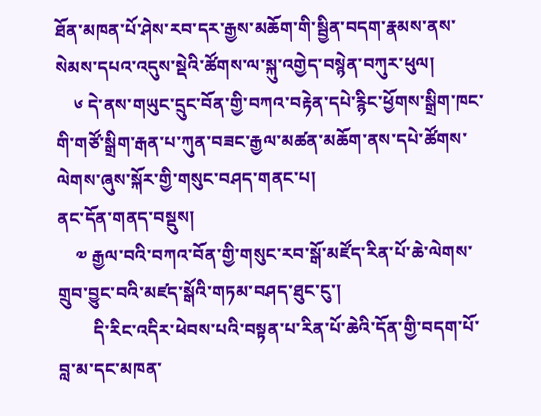ཐོན་མཁན་པོ་ཤེས་རབ་དར་རྒྱས་མཆོག་གི་སྦྱིན་བདག་རྣམས་ནས་སེམས་དཔའ་འདུས་སྡེའི་ཚོགས་ལ་སྐུ་འགྱེད་བསྙེན་བཀུར་ཕུལ།
    ༦ དེ་ནས་གཡུང་དྲུང་བོན་གྱི་བཀའ་བརྟེན་དཔེ་རྙིང་ཕྱོགས་སྒྲིག་ཁང་གི་གཙོ་སྒྲིག་རྒན་པ་ཀུན་བཟང་རྒྱལ་མཚན་མཆོག་ནས་དཔེ་ཚོགས་ལེགས་ཞུས་སྐོར་གྱི་གསུང་བཤད་གནང་པ།
ནང་དོན་གནད་བསྡུས།
    ༧ རྒྱལ་བའི་བཀའ་བོན་གྱི་གསུང་རབ་སྒོ་མཛོད་རིན་པོ་ཆེ་ལེགས་གྲུབ་བྱུང་བའི་མཛད་སྒོའི་གཏམ་བཤད་ཐུང་ངུ་།
        དི་རིང་འདིར་ཕེབས་པའི་བསྟན་པ་རིན་པོ་ཆེའི་དོན་གྱི་བདག་པོ་བླ་མ་དང་མཁན་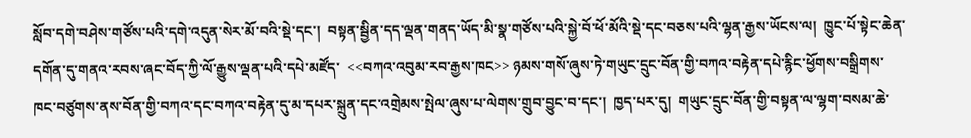སློབ་དགེ་བཤེས་གཙོས་པའི་དགེ་འདུན་སེར་མོ་བའི་སྡེ་དང་།  བསྟན་སྦྱིན་དད་ལྡན་གནད་ཡོད་མི་སྣ་གཙོས་པའི་སྐྱེ་བོ་ཕོ་མོའི་སྡེ་དང་བཅས་པའི་ལྷན་རྒྱས་ཡོངས་ལ།  ཁྱུང་པོ་སྟེང་ཆེན་དགོན་དུ་གནའ་རབས་ཞང་བོད་ཀྱི་ལོ་རྒྱུས་ལྡན་པའི་དཔེ་མཛོད་  <<བཀའ་འབུམ་རབ་རྒྱས་ཁང>> ཉམས་གསོ་ཞུས་ཏེ་གཡུང་དྲུང་བོན་གྱི་བཀའ་བརྟེན་དཔེ་རྙིང་ཕྱོགས་བསྒྲིགས་ཁང་བཙུགས་ནས་བོན་གྱི་བཀའ་དང་བཀའ་བརྟེན་དུ་མ་དཔར་སྐྲུན་དང་འགྲེམས་སྤེལ་ཞུས་པ་ལེགས་གྲུབ་བྱུང་བ་དང་།  ཁྱད་པར་དུ།  གཡུང་དྲུང་བོན་གྱི་བསྟན་ལ་ལྷག་བསམ་ཆེ་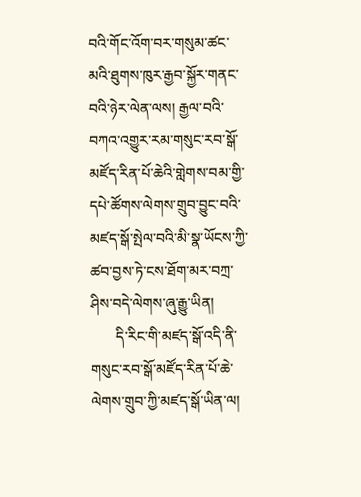བའི་གོང་འོག་བར་གསུམ་ཚང་མའི་ཐུགས་ཁུར་རྒྱབ་སྐྱོར་གནང་བའི་ཉེར་ལེན་ལས། རྒྱལ་བའི་བཀའ་འགྱུར་རམ་གསུང་རབ་སྒོ་མཛོད་རིན་པོ་ཆེའི་གླེགས་བམ་གྱི་དཔེ་ཚོགས་ལེགས་གྲུབ་བྱུང་བའི་མཛད་སྒོ་སྤེལ་བའི་མི་སྣ་ཡོངས་ཀྱི་ཚབ་བྱས་ཏེ་ངས་ཐོག་མར་བཀྲ་ཤིས་བདེ་ལེགས་ཞུ་རྒྱུ་ཡིན།
       དི་རིང་གི་མཛད་སྒོ་འདི་ནི་གསུང་རབ་སྒོ་མཛོད་རིན་པོ་ཆེ་ལེགས་གྲུབ་ཀྱི་མཛད་སྒོ་ཡིན་ལ།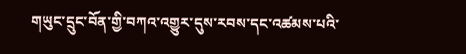གཡུང་དྲུང་བོན་གྱི་བཀའ་འགྱུར་དུས་རབས་དང་འཚམས་པའི་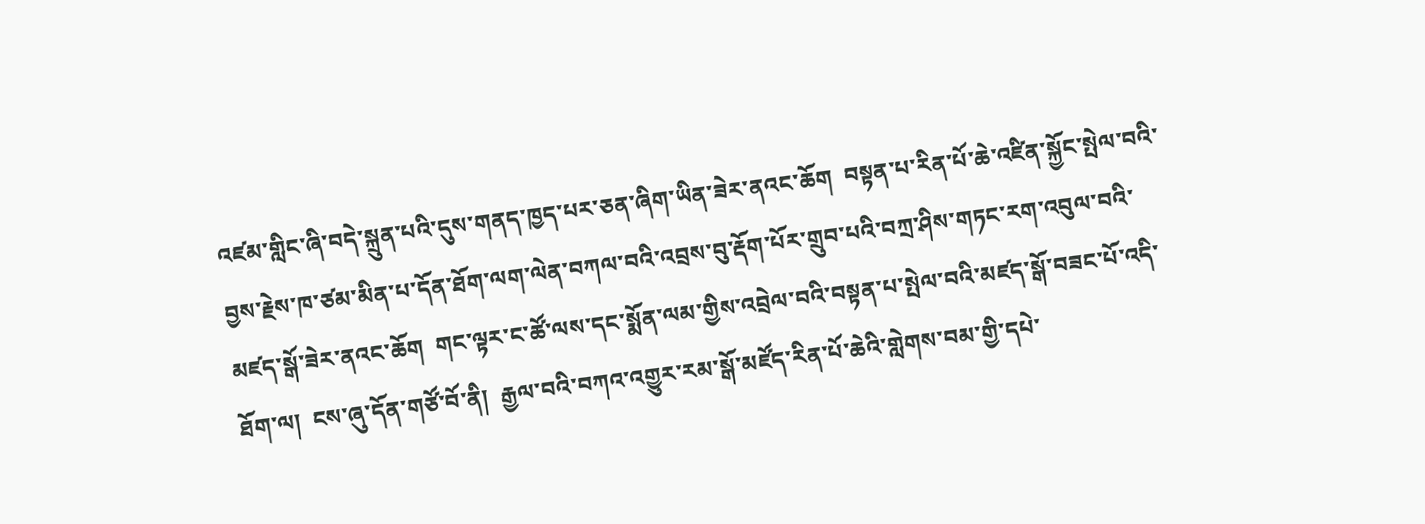འཛམ་གླིང་ཞི་བདེ་སྐྲུན་པའི་དུས་གནད་ཁྱད་པར་ཅན་ཞིག་ཡིན་ཟེར་ནའང་ཆོག  བསྟན་པ་རིན་པོ་ཆེ་འཛིན་སྐྱོང་སྤེལ་བའི་བྱས་རྗེས་ཁ་ཙམ་མིན་པ་དོན་ཐོག་ལག་ལེན་བཀལ་བའི་འབྲས་བུ་རྡོག་པོར་གྲུབ་པའི་བཀྲ་ཤིས་གཏང་རག་འབུལ་བའི་མཛད་སྒོ་ཟེར་ནའང་ཆོག  གང་ལྟར་ང་ཚོ་ལས་དང་སྨོན་ལམ་གྱིས་འབྲེལ་བའི་བསྟན་པ་སྤེལ་བའི་མཛད་སྒོ་བཟང་པོ་འདི་ཐོག་ལ།  ངས་ཞུ་དོན་གཙོ་བོ་ནི།  རྒྱལ་བའི་བཀའ་འགྱུར་རམ་སྒོ་མཛོད་རིན་པོ་ཆེའི་གླེགས་བམ་གྱི་དཔེ་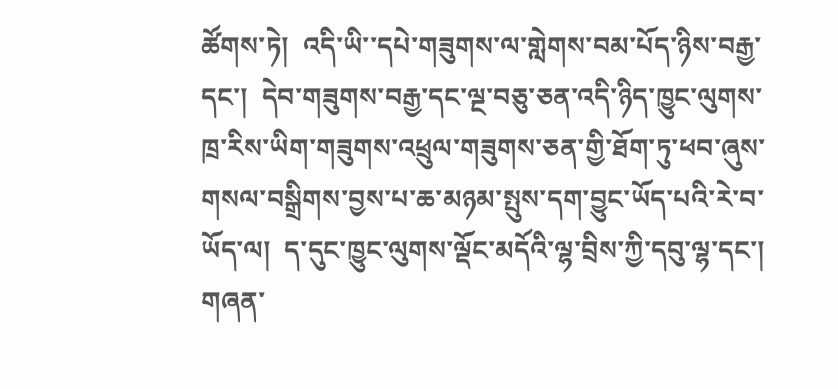ཚོགས་ཏེ།  འདི་ཡི་་དཔེ་གཟུགས་ལ་གླེགས་བམ་པོད་ཉིས་བརྒྱ་དང་།  དེབ་གཟུགས་བརྒྱ་དང་ལྔ་བཅུ་ཅན་འདི་ཉིད་ཁྱུང་ལུགས་ཁྲ་རིས་ཡིག་གཟུགས་འཕྲུལ་གཟུགས་ཅན་གྱི་ཐོག་ཏུ་ཕབ་ཞུས་གསལ་བསྒྲིགས་བྱས་པ་ཆ་མཉམ་སྤུས་དག་བྱུང་ཡོད་པའི་རེ་བ་ཡོད་ལ།  ད་དུང་ཁྱུང་ལུགས་ལྡོང་མདོའི་ལྷ་བྲིས་ཀྱི་དབུ་ལྷ་དང་།  གཞན་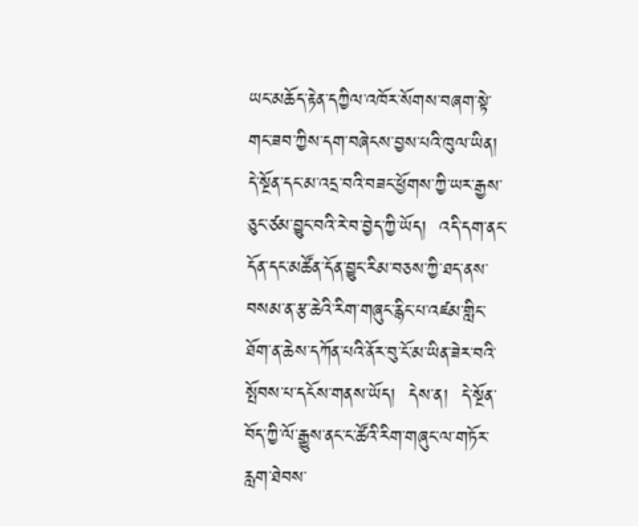ཡང་མཆོད་རྟེན་དཀྱིལ་འཁོར་སོགས་བཞག་སྟེ་གང་ཟབ་ཀྱིས་དག་བཞེངས་བྱས་པའི་ཁུལ་ཡིན།  དེ་སྔོན་དང་མ་འདྲ་བའི་བཟང་ཕྱོགས་ཀྱི་ཡར་རྒྱས་ཅུང་ཙམ་བྱུང་བའི་རེ་བ་བྱེད་ཀྱི་ཡོད།  འདི་དག་ནང་དོན་དང་མཚོན་དོན་བྱུང་རིམ་བཅས་ཀྱི་ཐད་ནས་བསམ་ན་རྩ་ཆེའི་རིག་གཞུང་རྙིང་པ་འཛམ་གླིང་ཐོག་ན་ཆེས་དཀོན་པའི་ནོར་བུ་ངོ་མ་ཡིན་ཟེར་བའི་སྤོབས་པ་དངོས་གནས་ཡོད།  དེས་ན།  དེ་སྔོན་བོད་ཀྱི་ལོ་རྒྱུས་ནང་ང་ཚོའི་རིག་གཞུང་ལ་གཏོར་རླག་ཐེབས་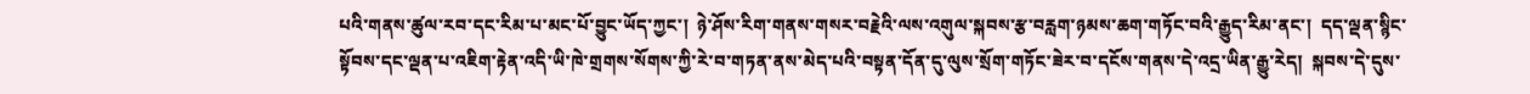པའི་གནས་ཚུལ་རབ་དང་རིམ་པ་མང་པོ་བྱུང་ཡོད་ཀྱང་།  ཉེ་ཤོས་རིག་གནས་གསར་བརྗེའི་ལས་འགུལ་སྐབས་རྩ་བརླག་ཉམས་ཆག་གཏོང་བའི་རྒྱུད་རིམ་ནང་།  དད་ལྡན་སྙིང་སྟོབས་དང་ལྡན་པ་འཇིག་རྟེན་འདི་ཡི་ཁེ་གྲགས་སོགས་ཀྱི་རེ་བ་གཏན་ནས་མེད་པའི་བསྟན་དོན་དུ་ལུས་སྲོག་གཏོང་ཟེར་བ་དངོས་གནས་དེ་འདྲ་ཡིན་རྒྱུ་རེད།  སྐབས་དེ་དུས་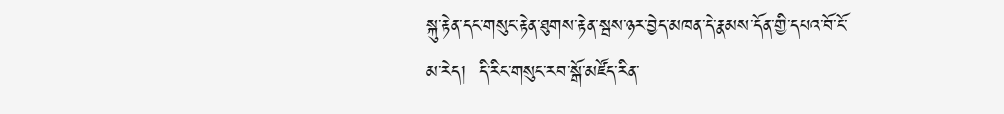སྐུ་རྟེན་དང་གསུང་རྟེན་ཐུགས་རྟེན་སྦས་ཉར་བྱེད་མཁན་དེ་རྣམས་དོན་གྱི་དཔའ་བོ་ངོ་མ་རེད།  དི་རིང་གསུང་རབ་སྒོ་མཛོད་རིན་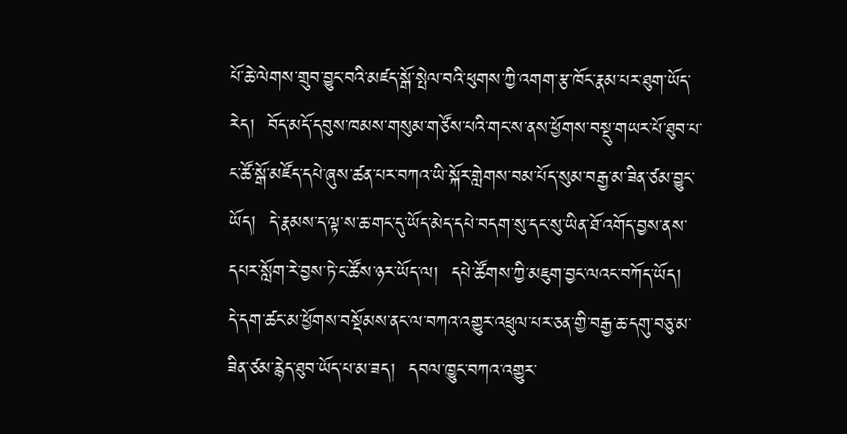པོ་ཆེ་ལེགས་གྲུབ་བྱུང་བའི་མཛད་སྒོ་སྤེལ་བའི་ཕུགས་ཀྱི་འགག་རྩ་ཁོང་རྣམ་པར་ཐུག་ཡོད་རེད།  བོད་མདོ་དབུས་ཁམས་གསུམ་གཙོས་པའི་གང་ས་ནས་ཕྱོགས་བསྡུ་གཡར་པོ་ཐུབ་པ་ང་ཚོ་སྒོ་མཛོད་དཔེ་ཞུས་ཚན་པར་བཀའ་ཡི་སྐོར་གླེགས་བམ་པོད་སུམ་བརྒྱ་མ་ཟིན་ཙམ་བྱུང་ཡོད།  དེ་རྣམས་ད་ལྟ་ས་ཆ་གང་དུ་ཡོད་མེད་དཔེ་བདག་སུ་དང་སུ་ཡིན་ཐོ་འགོད་བྱས་ནས་དཔར་སློག་རེ་བྱས་ཏེ་ང་ཚོས་ཉར་ཡོད་ལ།  དཔེ་ཚོགས་ཀྱི་མཇུག་བྱང་ལའང་བཀོད་ཡོད།  དེ་དག་ཚང་མ་ཕྱོགས་བསྡོམས་ནང་ལ་བཀའ་འགྱུར་འཕྲུལ་པར་ཅན་གྱི་བརྒྱ་ཆ་དགུ་བཅུ་མ་ཟིན་ཙམ་རྙེད་ཐུབ་ཡོད་པ་མ་ཟད།  དབལ་ཁྱུང་བཀའ་འགྱུར་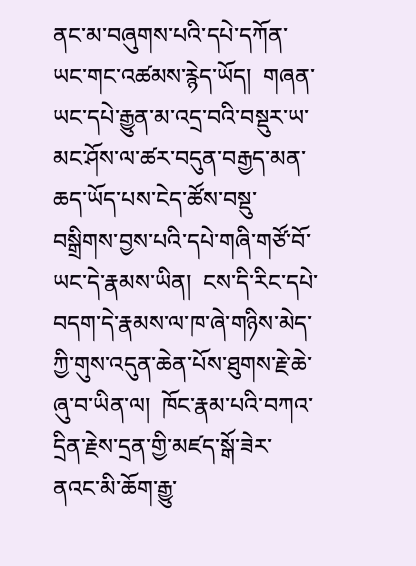ནང་མ་བཞུགས་པའི་དཔེ་དཀོན་ཡང་གང་འཚམས་རྙེད་ཡོད།  གཞན་ཡང་དཔེ་རྒྱུན་མ་འདྲ་བའི་བསྡུར་ཡ་མང་ཤོས་ལ་ཚར་བདུན་བརྒྱད་མན་ཆད་ཡོད་པས་ངེད་ཚོས་བསྡུ་བསྒྲིགས་བྱས་པའི་དཔེ་གཞི་གཙོ་བོ་ཡང་དེ་རྣམས་ཡིན།  ངས་དི་རིང་དཔེ་བདག་དེ་རྣམས་ལ་ཁ་ཞེ་གཉིས་མེད་ཀྱི་གུས་འདུན་ཆེན་པོས་ཐུགས་རྗེ་ཆེ་ཞུ་བ་ཡིན་ལ།  ཁོང་རྣམ་པའི་བཀའ་དྲིན་རྗེས་དྲན་གྱི་མཛད་སྒོ་ཟེར་ནའང་མི་ཆོག་རྒྱུ་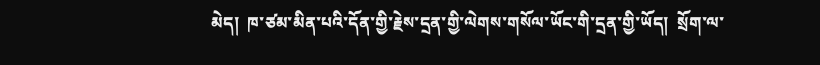མེད།  ཁ་ཙམ་མིན་པའི་དོན་གྱི་རྗེས་དྲན་གྱི་ལེགས་གསོལ་ཡོང་གི་དྲན་གྱི་ཡོད།  སྲོག་ལ་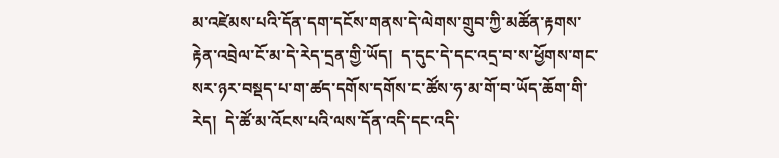མ་འཛེམས་པའི་དོན་དག་དངོས་གནས་དེ་ལེགས་གྲུབ་ཀྱི་མཚོན་རྟགས་རྟེན་འབྲེལ་ངོ་མ་དེ་རེད་དྲན་གྱི་ཡོད།  ད་དུང་དེ་དང་འདྲ་བ་ས་ཕྱོགས་གང་སར་ཉར་བསྡད་པ་ག་ཚད་དགོས་དགོས་ང་ཚོས་ཧ་མ་གོ་བ་ཡོད་ཆོག་གི་རེད།  དེ་ཚོ་མ་འོངས་པའི་ལས་དོན་འདི་དང་འདི་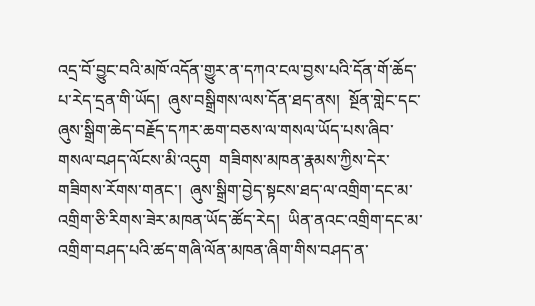འདྲ་བོ་བྱུང་བའི་མཁོ་འདོན་གྱུར་ན་དཀའ་ངལ་བྱས་པའི་དོན་གོ་ཆོད་པ་རེད་དྲན་གི་ཡོད།  ཞུས་བསྒྲིགས་ལས་དོན་ཐད་ནས།  སྔོན་གླེང་དང་ཞུས་སྒྲིག་ཆེད་བརྗོད་དཀར་ཆག་བཅས་ལ་གསལ་ཡོད་པས་ཞིབ་གསལ་བཤད་ལོངས་མི་འདུག  གཟིགས་མཁན་རྣམས་ཀྱིས་དེར་གཟིགས་རོགས་གནང་།  ཞུས་སྒྲིག་བྱེད་སྟངས་ཐད་ལ་འགྲིག་དང་མ་འགྲིག་ཅི་རིགས་ཟེར་མཁན་ཡོད་ཚོད་རེད།  ཡིན་ནའང་འགྲིག་དང་མ་འགྲིག་བཤད་པའི་ཚད་གཞི་ལོན་མཁན་ཞིག་གིས་བཤད་ན་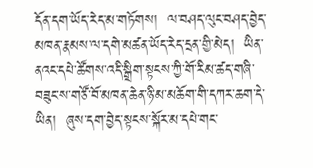དོན་དག་ཡོད་རེད་མ་གཏོགས།  ལ་བཤད་ལུང་བཤད་བྱེད་མཁན་རྣམས་ལ་དགེ་མཚན་ཡོད་རེད་དྲན་གྱི་མེད།  ཡིན་ནའང་དཔེ་ཚོགས་འདི་སྒྲིག་སྟངས་ཀྱི་གོ་རིམ་ཚད་གཞི་བཟུང་ས་གཙོ་བོ་མཁན་ཆེན་ཉི་མ་མཆོག་གི་དཀར་ཆག་དེ་ཡིན།  ཞུས་དག་བྱེད་སྟངས་སྐོར་མ་དཔེ་གང་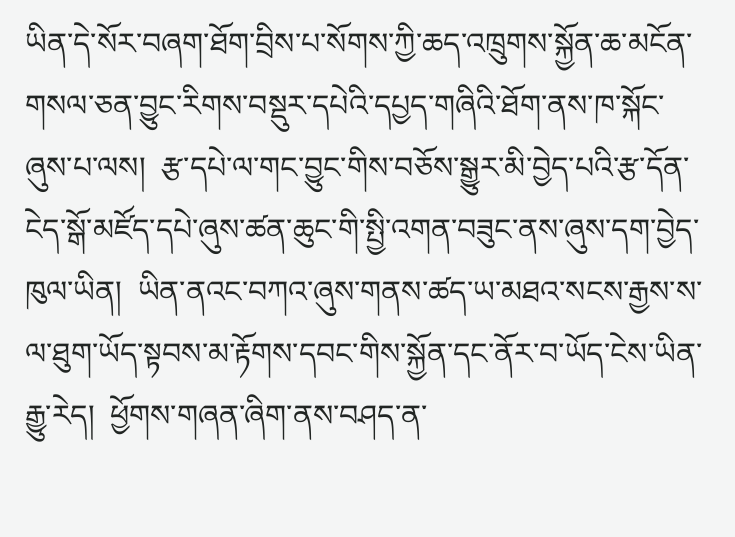ཡིན་དེ་སོར་བཞག་ཐོག་བྲིས་པ་སོགས་ཀྱི་ཆད་འཁྲུགས་སྐྱོན་ཆ་མངོན་གསལ་ཅན་བྱུང་རིགས་བསྡུར་དཔེའི་དཔྱད་གཞིའི་ཐོག་ནས་ཁ་སྐོང་ཞུས་པ་ལས།  རྩ་དཔེ་ལ་གང་བྱུང་གིས་བཅོས་སྒྱུར་མི་བྱེད་པའི་རྩ་དོན་ངེད་སྒོ་མཛོད་དཔེ་ཞུས་ཚན་ཆུང་གི་སྤྱི་འགན་བཟུང་ནས་ཞུས་དག་བྱེད་ཁུལ་ཡིན།  ཡིན་ནའང་བཀའ་ཞུས་གནས་ཚད་ཡ་མཐའ་སངས་རྒྱས་ས་ལ་ཐུག་ཡོད་སྟབས་མ་རྟོགས་དབང་གིས་སྐྱོན་དང་ནོར་བ་ཡོད་ངེས་ཡིན་རྒྱུ་རེད།  ཕྱོགས་གཞན་ཞིག་ནས་བཤད་ན་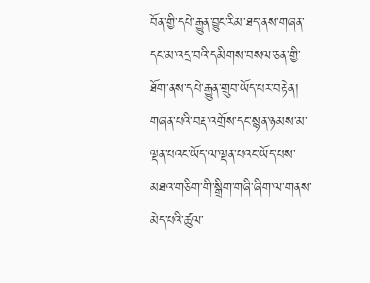བོན་གྱི་དཔེ་རྒྱུན་བྱུང་རིམ་ཐད་ནས་གཞན་དང་མ་འདྲ་བའི་དམིགས་བསལ་ཅན་གྱི་ཐོག་ནས་དཔེ་རྒྱུན་གྲུབ་ཡོད་པར་བརྟེན།  གཞན་པའི་བརྡ་འགྲོས་དང་སྙན་ཉམས་མ་ལྡན་པའང་ཡོད་ལ་ལྡན་པའང་ཡོད་པས་མཐའ་གཅིག་གི་སྒྲིག་གཞི་ཞིག་ལ་གནས་མེད་པའི་ཚུལ་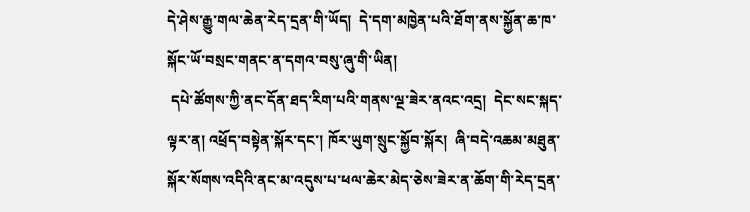དེ་ཤེས་རྒྱུ་གལ་ཆེན་རེད་དྲན་གི་ཡོད།  དེ་དག་མཁྱེན་པའི་ཐོག་ནས་སྐྱོན་ཆ་ཁ་སྐོང་ཡོ་བསྲང་གནང་ན་དགའ་བསུ་ཞུ་གི་ཡིན།
 དཔེ་ཚོགས་ཀྱི་ནང་དོན་ཐད་རིག་པའི་གནས་ལྔ་ཟེར་ནའང་འདྲ།  དེང་སང་སྐད་ལྟར་ན། འཕྲོད་བསྟེན་སྐོར་དང་། ཁོར་ཡུག་སྲུང་སྐྱོབ་སྐོར།  ཞི་བདེ་འཆམ་མཐུན་སྐོར་སོགས་འདིའི་ནང་མ་འདུས་པ་ཕལ་ཆེར་མེད་ཅེས་ཟེར་ན་ཆོག་གི་རེད་དྲན་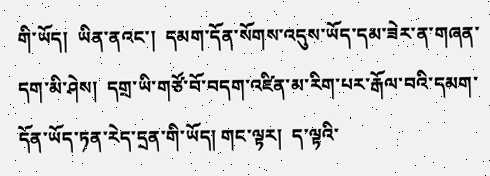གི་ཡོད།  ཡིན་ནའང་།  དམག་དོན་སོགས་འདུས་ཡོད་དམ་ཟེར་ན་གཞན་དག་མི་ཤེས།  དགྲ་ཡི་གཙོ་བོ་བདག་འཛིན་མ་རིག་པར་རྒོལ་བའི་དམག་དོན་ཡོད་ཏན་རེད་དྲན་གི་ཡོད། གང་ལྟར།  ད་ལྟའི་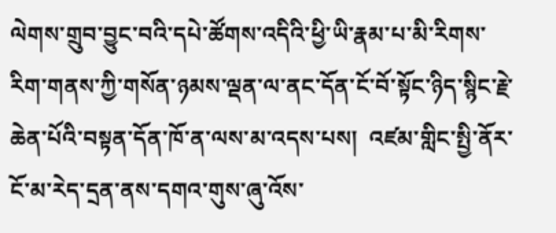ལེགས་གྲུབ་བྱུང་བའི་དཔེ་ཚོགས་འདིའི་ཕྱི་ཡི་རྣམ་པ་མི་རིགས་རིག་གནས་ཀྱི་གསོན་ཉམས་ལྡན་ལ་ནང་དོན་ངོ་བོ་སྟོང་ཉིད་སྙིང་རྗེ་ཆེན་པོའི་བསྟན་དོན་ཁོ་ན་ལས་མ་འདས་པས།  འཛམ་གླིང་སྤྱི་ནོར་ངོ་མ་རེད་དྲན་ནས་དགའ་གུས་ཞུ་འོས་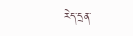རེད་དྲན་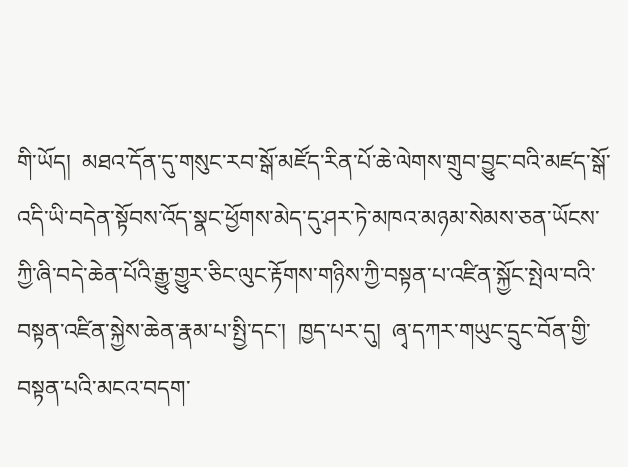གི་ཡོད།  མཐའ་དོན་དུ་གསུང་རབ་སྒོ་མཛོད་རིན་པོ་ཆེ་ལེགས་གྲུབ་བྱུང་བའི་མཛད་སྒོ་འདི་ཡི་བདེན་སྟོབས་འོད་སྣང་ཕྱོགས་མེད་དུ་ཤར་ཏེ་མཁའ་མཉམ་སེམས་ཅན་ཡོངས་ཀྱི་ཞི་བདེ་ཆེན་པོའི་རྒྱུ་གྱུར་ཅིང་ལུང་རྟོགས་གཉིས་ཀྱི་བསྟན་པ་འཛིན་སྐྱོང་སྤེལ་བའི་བསྟན་འཛིན་སྐྱེས་ཆེན་རྣམ་པ་སྤྱི་དང་།  ཁྱད་པར་དུ།  ཞྭ་དཀར་གཡུང་དྲུང་བོན་གྱི་བསྟན་པའི་མངའ་བདག་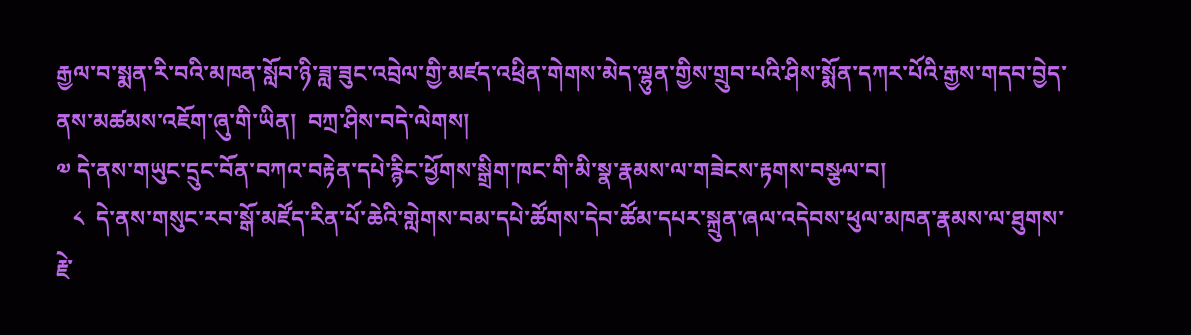རྒྱལ་བ་སྨན་རི་བའི་མཁན་སློབ་ཉི་ཟླ་ཟུང་འབྲེལ་གྱི་མཛད་འཕྲིན་གེགས་མེད་ལྷུན་གྱིས་གྲུབ་པའི་ཤིས་སྨོན་དཀར་པོའི་རྒྱས་གདབ་བྱེད་ནས་མཚམས་འཇོག་ཞུ་གི་ཡིན།  བཀྲ་ཤིས་བདེ་ལེགས།
༧ དེ་ནས་གཡུང་དྲུང་བོན་བཀའ་བརྟེན་དཔེ་རྙིང་ཕྱོགས་སྒྲིག་ཁང་གི་མི་སྣ་རྣམས་ལ་གཟེངས་རྟགས་བསྩལ་བ།
   ༨  དེ་ནས་གསུང་རབ་སྒོ་མཛོད་རིན་པོ་ཆེའི་གླེགས་བམ་དཔེ་ཚོགས་དེབ་ཚོམ་དཔར་སྐྲུན་ཞལ་འདེབས་ཕུལ་མཁན་རྣམས་ལ་ཐུགས་རྗེ་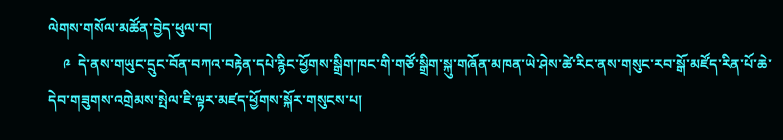ལེགས་གསོལ་མཚོན་བྱེད་ཕུལ་བ།
    ༩  དེ་ནས་གཡུང་དྲུང་བོན་བཀའ་བརྟེན་དཔེ་རྙིང་ཕྱོགས་སྒྲིག་ཁང་གི་གཙོ་སྒྲིག་སྐུ་གཞོན་མཁན་ཡེ་ཤེས་ཚེ་རིང་ནས་གསུང་རབ་སྒོ་མཛོད་རིན་པོ་ཆེ་དེབ་གཟུགས་འགྲེམས་སྤེལ་ཇི་ལྟར་མཛད་ཕྱོགས་སྐོར་གསུངས་པ།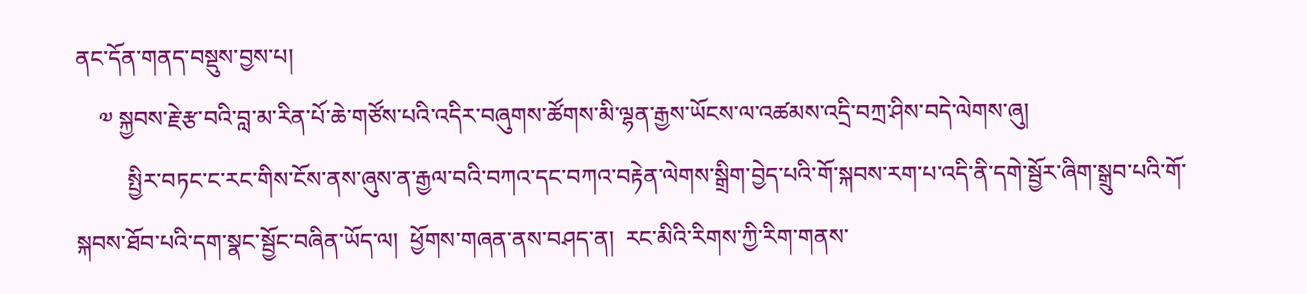ནང་དོན་གནད་བསྡུས་བྱས་པ།
    ༧ སྐྱབས་རྗེ་རྩ་བའི་བླ་མ་རིན་པོ་ཆེ་གཙོས་པའི་འདིར་བཞུགས་ཚོགས་མི་ལྷན་རྒྱས་ཡོངས་ལ་འཚམས་འདྲི་བཀྲ་ཤིས་བདེ་ལེགས་ཞུ།
         སྤྱིར་བཏང་ང་རང་གིས་ངོས་ནས་ཞུས་ན་རྒྱལ་བའི་བཀའ་དང་བཀའ་བརྟེན་ལེགས་སྒྲིག་བྱེད་པའི་གོ་སྐབས་རག་པ་འདི་ནི་དགེ་སྦྱོར་ཞིག་སྒྲུབ་པའི་གོ་སྐབས་ཐོབ་པའི་དག་སྣང་སྦྱོང་བཞིན་ཡོད་ལ།  ཕྱོགས་གཞན་ནས་བཤད་ན།  རང་མིའི་རིགས་ཀྱི་རིག་གནས་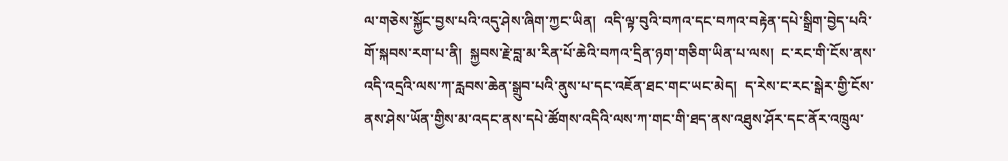ལ་གཅེས་སྐྱོང་བྱས་པའི་འདུ་ཤེས་ཞིག་ཀྱང་ཡིན།  འདི་ལྟ་བུའི་བཀའ་དང་བཀའ་བརྟེན་དཔེ་སྒྲིག་བྱེད་པའི་གོ་སྐབས་རག་པ་ནི།  སྐྱབས་རྗེ་བླ་མ་རིན་པོ་ཆེའི་བཀའ་དྲིན་ཉག་གཅིག་ཡིན་པ་ལས།  ང་རང་གི་ངོས་ནས་འདི་འདྲའི་ལས་ཀ་རླབས་ཆེན་སྒྲུབ་པའི་ནུས་པ་དང་འཇོན་ཐང་གང་ཡང་མེད།  ད་རེས་ང་རང་སྒེར་གྱི་ངོས་ནས་ཤེས་ཡོན་གྱིས་མ་འདང་ནས་དཔེ་ཚོགས་འདིའི་ལས་ཀ་གང་གི་ཐད་ནས་འཐུས་ཤོར་དང་ནོར་འཁྲུལ་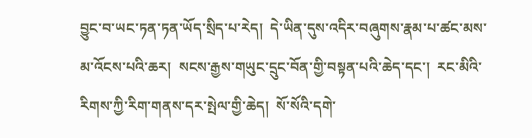བྱུང་བ་ཡང་ཏན་ཏན་ཡོད་སྲིད་པ་རེད།  དེ་ཡིན་དུས་འདིར་བཞུགས་རྣམ་པ་ཚང་མས་མ་འོངས་པའི་ཆར།  སངས་རྒྱས་གཡུང་དྲུང་བོན་གྱི་བསྟན་པའི་ཆེད་དང་།  རང་མིའི་རིགས་ཀྱི་རིག་གནས་དར་སྤེལ་གྱི་ཆེད།  སོ་སོའི་དགེ་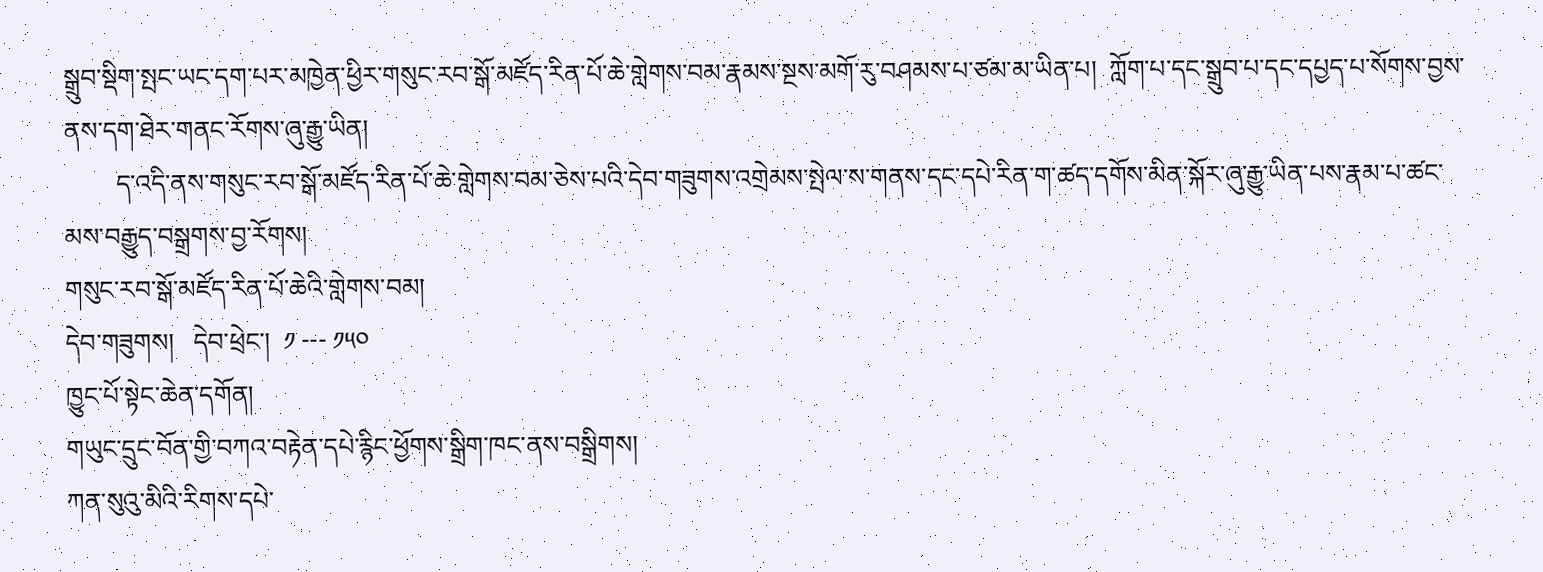སྒྲུབ་སྡིག་སྤང་ཡང་དག་པར་མཁྱེན་ཕྱིར་གསུང་རབ་སྒོ་མཛོད་རིན་པོ་ཆེ་གླེགས་བམ་རྣམས་སྔས་མགོ་རུ་བཤམས་པ་ཙམ་མ་ཡིན་པ།  ཀློག་པ་དང་སྒྲུབ་པ་དང་དཔྱད་པ་སོགས་བྱས་ནས་དག་ཐེར་གནང་རོགས་ཞུ་རྒྱུ་ཡིན།
        ད་འདི་ནས་གསུང་རབ་སྒོ་མཛོད་རིན་པོ་ཆེ་གླེགས་བམ་ཅེས་པའི་དེབ་གཟུགས་འགྲེམས་སྤེལ་ས་གནས་དང་དཔེ་རིན་ག་ཚད་དགོས་མིན་སྐོར་ཞུ་རྒྱུ་ཡིན་པས་རྣམ་པ་ཚང་མས་བརྒྱུད་བསྒྲགས་བྱ་རོགས།
གསུང་རབ་སྒོ་མཛོད་རིན་པོ་ཆེའི་གླེགས་བམ།
དེབ་གཟུགས།   དེབ་ཕྲེང་།  ༡ --- ༡༥༠
ཁྱུང་པོ་སྟེང་ཆེན་དགོན།
གཡུང་དྲུང་བོན་གྱི་བཀའ་བརྟེན་དཔེ་རྙིང་ཕྱོགས་སྒྲིག་ཁང་ནས་བསྒྲིགས།
ཀན་སུའུ་མིའི་རིགས་དཔེ་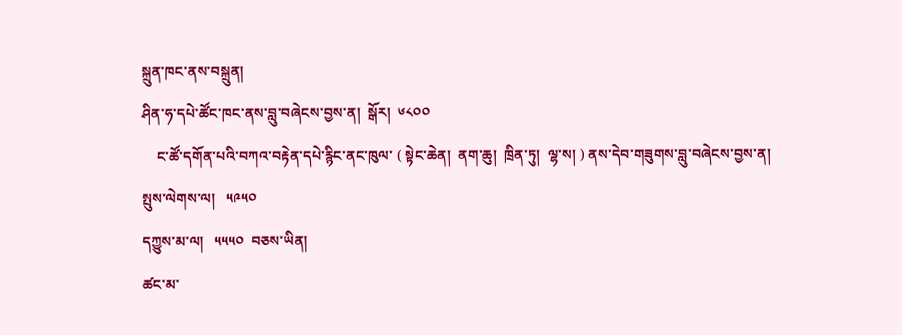སྐྲུན་ཁང་ནས་བསྐྲུན།
ཤིན་ཧ་དཔེ་ཚོང་ཁང་ནས་བླུ་བཞེངས་བྱས་ན།  སྒོར།  ༦༨༠༠
    ང་ཚོ་དགོན་པའི་བཀའ་བརྟེན་དཔེ་རྙིང་ནང་ཁུལ་ ( སྟེང་ཆེན།  ནག་ཆུ།  ཁྲིན་ཏུ།  ལྷ་ས། ) ནས་དེབ་གཟུགས་བླུ་བཞེངས་བྱས་ན།
སྤུས་ལེགས་ལ།   ༥༩༥༠
དཀྱུས་མ་ལ།   ༥༥༥༠  བཅས་ཡིན།
ཚང་མ་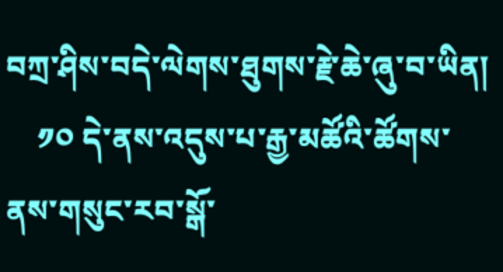བཀྲ་ཤིས་བདེ་ལེགས་ཐུགས་རྗེ་ཆེ་ཞུ་བ་ཡིན།
    ༡༠ དེ་ནས་འདུས་པ་རྒྱ་མཚོའི་ཚོགས་ནས་གསུང་རབ་སྒོ་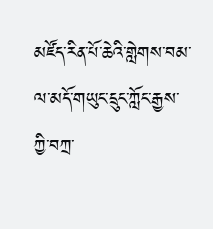མཛོད་རིན་པོ་ཆེའི་གླེགས་བམ་ལ་མདོ་གཡུང་དྲུང་ཀློང་རྒྱས་ཀྱི་བཀྲ་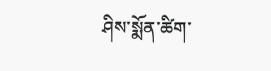ཤིས་སྨོན་ཚིག་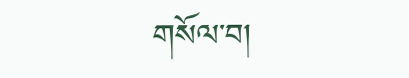གསོལ་བ།